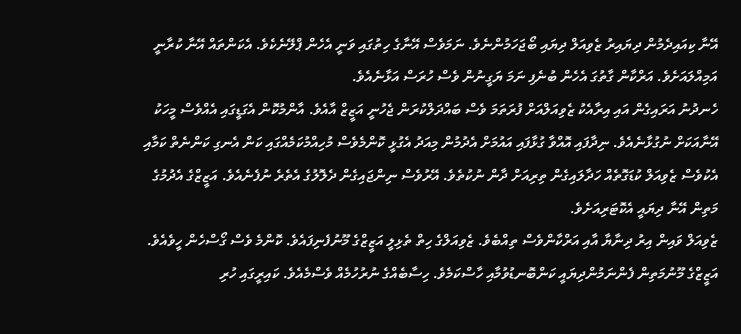އޭނާ ކިއައިދެމުން ދިޔައިރު ޒެވިއަލް ދިޔައި ބޯޖަހަމުންނެވެ. ނަމަވެސް އޭނާގެ ހިތުގައި ވަނީ އެހެން ޕްލޭނެކެވެ. އެކަންތައް އޭނާ ކުރާނީ އަމިއްލައަށެވެ. އަރްކާން ގާތުގަ އެހެން ބުނެފި ނަމަ ޔަގީނުން ވެސް ހުރަސް އަޅާނެއެވެ.
ހެނދުނު އަރައިގެން އައި އިރާއެކު ޒެވިއަލްއަށް ފުރަތަމަ ވެސް ބައްދަލްކުރަން ޖެހުނީ އަޒީޒް އާއެވެ. އާންމުކޮން އެގަޑީގައި އެއްވެސް މީހަކު އޭނާއަކަށް ނުގުޅާނެއެވެ. ނިދާފައި އޮއްވާ ގުޅާފައި އައުމަށް އެދުމުން މިއަދު އެގުޅީ ކޮންމެވެސް މުހިއްމުކަމެއްގައި ކަން އެނގި ކަންނެތް ކަމާއި އެކުވެސް ޒެވިއަލް ކުޑަގޮތެއް ހަދާލައިގެން ތިރިއަށް ދާން ނުކުތެވެ. އޭރުވެސް ނިންޖައިގެން ދެލޮލުގެ އެތެރެ ނުފެނެއެވެ. އަޒީޒްގެ އެދުމުގެ މަތިން އޭނާ ދިޔައީ އެކޮޓަރިއަށެވެ.
ޒެވިއަލް ވައިން އިރު ދިނާޔާ އާއި އަރްކާންވެސް ތިއްބެވެ. ޒެވިއަލްގެ ހިތް ތެޅިލީ އަޒީޒްގެ މޫނުފެނިފައެވެ. ކޮންމެ ވެސް ގޯސްހެން ހީވެއެވެ. އަޒީޒްގެ މޫނުމަތިން ފެންނަމުންދިޔައީ ކަންބޮނޑުވުމާއި ހާސްކަމެވެ. ހިސާބެއްގެ ނުރުހުމެއް ވެސްމެއެވެ. ކައިރީގައި ހުރި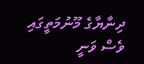ދިނާޔާގެ މޫނުމަތީގައި ވެސް ވަނީ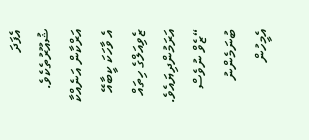އެފަދަ ޝުއޫރުތެކެވެ. އަރްކާން އަނެއްކާ އެ ވާހަކަ ކީބާއޭ ޒެވިއަލްގެ ހިތައް އަރަމުންދިޔައެވެ.
“ޒެވް ނުވެސް ބުނަމެންނު އެމީހުން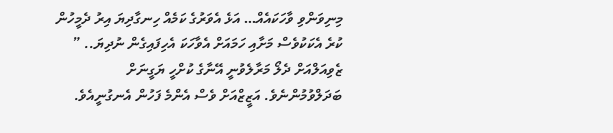މިނިވަންވި ވާހަކައެއް… އަޅެ އެވަރުގެ ކަމެއް ހިނގާދިޔަ އިރު ދެމީހުން ކުރެ އެކަކުވެސް މަށާއި ހަމައަށް އެވާހަކަ އެހިފައިގެން ނުދިޔަ.. ” ޒެވިއަލްއަށް ދެލޯ މަރާލެވުނީ އޭނާގެ ކުށްހީ ޔަގީނަށް ބަދަލްވުމުންނެވެ. އަޒީޒްއަށް ވެސް އެންމެ ފަހުން އެނގުނީއެވެ.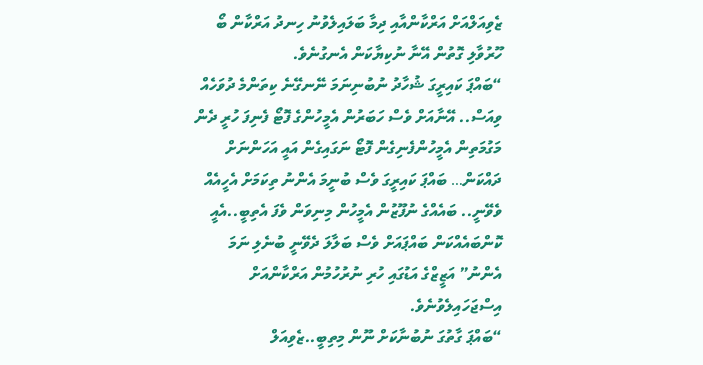ޒެވިއަލްއަށް އަރްކާންއާއި ދިމާ ބަލައިލެވުނު ހިނދު އަރްކާން ބޯ ހޫރުވާލި ގޮތުން އޭނާ ނުކިޔާކަން އެނގުނެވެ.
“ބައްޕަ ކައިރީގަ ޝުހާދު ނުބުނިނަމަ ނޭނގޭނެ ކިތަންމެ ދުވަހެއް ވިއަސް.. އޭނާއަށް ވެސް ހަބަރުން އެމީހުންގެ ފޮޓޯ ފެނިފަ ހުރީ ދެން މަގުމަތިން އެމީހުންފެނިގެން ފޮޓޯ ނަގައިގެން އައީ އަހަންނަށް ދައްކަން… ބައްޕަ ކައިރީގަ ވެސް ބުނީމަ އެންނު ތިކަމަށް އެހީއެއް ވެވޭނީ.. ބައެއްގެ ނުފޫޒުން އެމީހުން މިނިވަން ވެފަ އެތިބީ..އެއީ ކޮންބައެއްކަން ބައްޕައަށް ވެސް ބަލާލަ ދެވޭނީ ބުނެލި ނަމަ އެންނު” އަޒީޒްގެ އަޑުގައި ހުރި ނުރުހުމުން އަރްކާންއަށް އިސްޖަހައިލެވުނެވެ.
“ބައްޕަ ގާތުގަ ނުބުނާކަށް ނޫން މިތިބީ..ޒެވިއަލް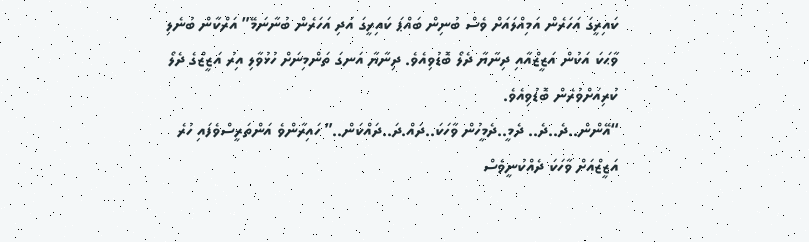ކައިރީގަ އަހަރެން އަމިއްލައަށް ވެސް ބުނިން ބައްޕަ ކައިރީގަ އަދި އަހަރެން ބުނާނަމޭ” އަރްކާން ބުނެލި ވާޙަކަ އަކުން އަޒީޒްއާއި ދިނާޔާ ދެލޯ ބޮޑުވިއެވެ. ދިނާޔާ އަނގަ ތަންމިނަށް ހުޅުވާލި އިރު އަޒީޒްގެ ދެލޯ ކުރިއަށްވުރެން ބޮޑުވިއެވެ.
“އޭންން..ދެ..ދެ.. ދެމީ..ދެމީހުން ވާހަކަ..ދައް.ދަ..ދައްކަން..” ހައިރާންވެ އަންތަރީސްވެފައި ހުރެ އަޒީޒްއަށް ވާހަކަ ދެއްކުނީވެސް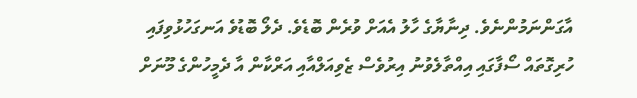އާގަންނަމުންނެވެ. ދިނާޔާގެ ހާލު އެއަށް ވުރެން ބޮޑެވެ. ދެލޯ ބޮޑުވެ އަނގަހުޅުވިފައި ހުރިގޮތައް ސޯފާގައި އިއްތާލެވުނު އިރުވެސް ޒެވިއަލްއާއި އަރްކާން އާ ދެމީހުންގެ މޫނަށް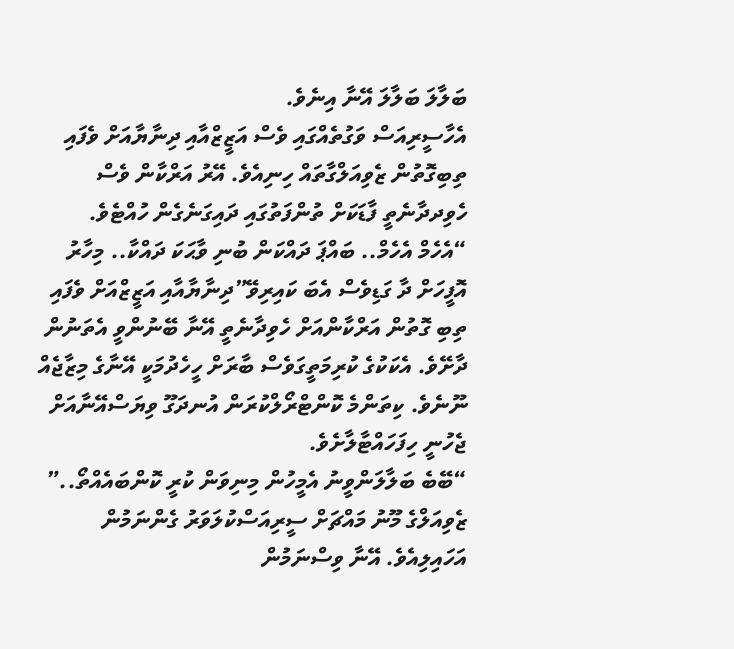ބަލާލަ ބަލާލަ އޭނާ އިނެވެ.
އެހާސީރިއަސް ވަގުތެއްގައި ވެސް އަޒީޒްއާއި ދިނާޔާއަށް ވެފައި ތިބިގޮތުން ޒެވިއަލްގާތައް ހިނިއެވެ. އޭރު އަރްކާން ވެސް ހެވިދދާނެތީ ފާޑަކަށް ތުންފަތުގައި ދައިގަނެގެން ހުއްޓެވެ.
“އެހެމް އެހެމް.. ބައްޕަ ދައްކަން ބުނި ވާޙަކަ ދައްކާ.. މިހާރު އޮފީހަށް ދާ ގަޑިވެސް އެބަ ކައިރިވޭ”ދިނާޔާއާއި އަޒީޒްއަށް ވެފައި ތިބި ގޮތުން އަރްކާންއަށް ހެވިދާނެތީ އޭނާ ބޭނުންވީ އެތަނުން ދާށޭވެ. އެކަކުގެ ކުރިމަތީގަވެސް ބާރަށް ހީހެދުމަކީ އޭނާގެ މިޒާޖެއް ނޫނެވެ. ކިތަންމެ ކޮންޓްރޯލްކުރަން އުނދަގޫ ވިޔަސްއޭނާއަށް ޖެހުނީ ހިފަހައްޓާލާށެވެ.
“ބޭބެ ބަލާލަންވީނު އެމީހުން މިނިވަން ކުރީ ކޮންބައެއްތޯ..” ޒެވިއަލްގެ މޫނު މައްޗަށް ސީރިއަސްކުލަވަރު ގެންނަމުން އަހައިލިއެވެ. އޭނާ ވިސްނަމުން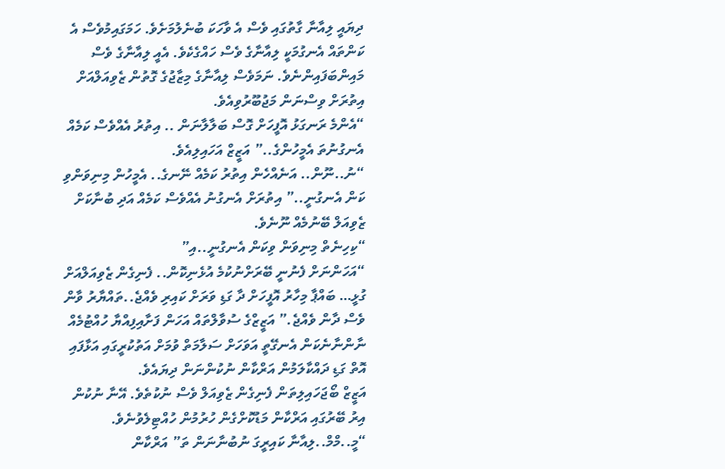ދިޔައީ ލިއާނާ ގާތުގައި ވެސް އެ ވާހަކަ ބުނެލުމަށެވެ. ހަމަގައިމުވެސް އެ ކަންތައް އެނގުމަކީ ލިއާނާގެ ވެސް ހައްގެކެވެ. އެއީ ލިއާނާގެ ވެސް މައިންބަފައިންނެވެ. ނަމަވެސް ލިއާނާގެ މިޒާޖުގެ ގޮތުން ޒެވިއަލްއަށް އިތުރަށް ވިސްނަން މަޖުބޫރުވިއެވެ.
“އެންމެ ރަނގަޅު އޮފީހަށް ގޮސް ބަލާލާނަން .. އިތުރު އެއްވެސް ކަމެއް އެނގުނުތަ އެމީހުންގެ..” އަޒީޒް އަހައިލިއެވެ.
“ނު..ނޫން.. އަނެއްހެން އިތުރު ކަމެއް ނޭނގެ.. އެމީހުން މިނިވަންވި ކަން އެނގުނީ..” އިތުރަށް އެނގުނު އެއްވެސް ކަމެއް އަދި ބުނާކަށް ޒެވިއަލް ބޭނުމެއް ނޫނެވެ.
“ކިހިނެތް މިނިވަން ވިކަން އެނގުނީ..އި”
“އަހަންނަށް ފެނުނީ ބޭރަށްނުކުމެ އުޅެނިކޮން.. ފެނިގެން ޒެވިއަލްއަށް ގުޅީ… ބައްޕާ މިހާރު އޮފީހަށް ދާ ގަޑި ވަރަށް ކައިރި ވެއްޖެ..ތައްޔާރު ވާން ވެސް ދާން ވެއްޖެ.” އަޒީޒްގެ ސުވާލްތައް އަހަން ފަށާއިފިއްޔާ ހުއްޓުމެއް ނާންނާނެކަން އެނގޭތީ އަވަހަށް ސަލާމަތް ވުމަށް އަތުކުރީގައި އަޅާފައި އޮތް ގަޑި ދައްކާލަމުން އަރްކާން ނުކުންނަން ދިޔައެވެ.
އަޒީޒް ބޯޖަހައިލިތަން ފެނިގެން ޒެވިއަލް ވެސް ނުކުތެވެ. އޭނާ ނުކުން އިރު ބޭރުގައި އަރްކާން މަޑުކޮށްގެން ހުރުމުން ހުއްޓިލެވުނެވެ.
“މީ..މްމް..ލިއާނާ ކައިރީގަ ނުބުނާނަން ތަ” އަރްކާން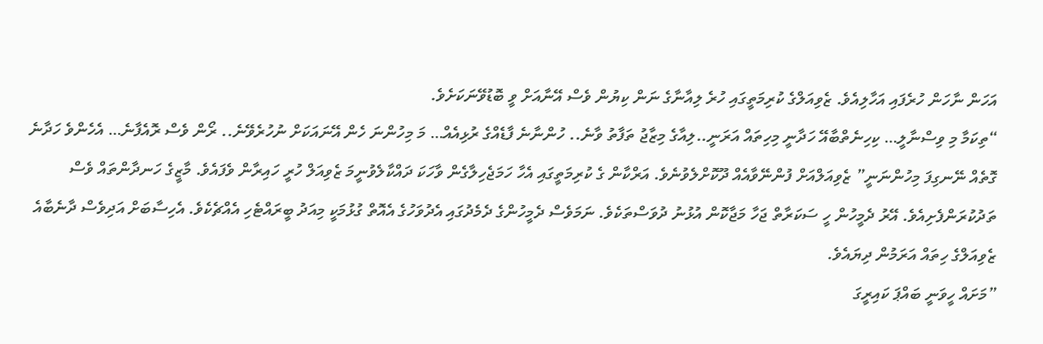އަހަން ނާހަން ހުރެފައި އަހާލިއެވެ. ޒެވިއަލްގެ ކުރިމަތީގައި ހުރެ ލިއާނާގެ ނަން ކިޔުން ވެސް އޭނާއަށް ވީ ބޮޑުވޭނަކަށެވެ.
“ތިކަމާ މި ވިސްނާލީ… ކިހިނެތްބާއޭ ހަދާނީ މިހިތައް އަރަނީ..ލިއާގެ މިޒާޖު ތަފާތު ވާނެ.. ހުންނާނެ ފާޑެއްގެ ރުޅިއެއް… މަ މިހުންނަ ހެން އޭނައަކަށް ނުހުރެވޭނެ.. ރޯން ވެސް ރޮއެފާނެ… އެހެންވެ ހަދާނެ ގޮތެއް ނޭނގިފަ މިހުންނަނީ” ޒެވިއަލްއަށް ފުންނޭވާއެއް ދޫކޮށްލެވުނެވެ. އަރްކާން ގެ ކުރިމަތީގައި އެހާ ހަމަޖެހިލާގެން ވާހަކަ ދައްކާލެވުނީމަ ޒެވިއަލް ހުރީ ހައިރާން ވެފައެވެ. މާޒީގެ ހަނދާންތައް ވެސް ތަދުކުރަންފެށިއެވެ. އޭރު ދެމީހުން ހީ ސަކަރާތް ޖަހާ މަޖާކޮން އުޅުނު ދުވަސްތަކެވެ. ނަމަވެސް ދެމީހުންގެ ދެމެދުގައި އެދުވަހުގެ އެއޮތް ގުޅުމަކީ މިއަދު ބީރައްޓެހި އެއްޗެކެވެ. އެހިސާބަށް އަދިވެސް ދާނެބާއެ ޒެވިއަލްގެ ހިތައް އަރަމުން ދިޔައެވެ.
”މަށައް ހީވަނީ ބައްޕަ ކައިރީގަ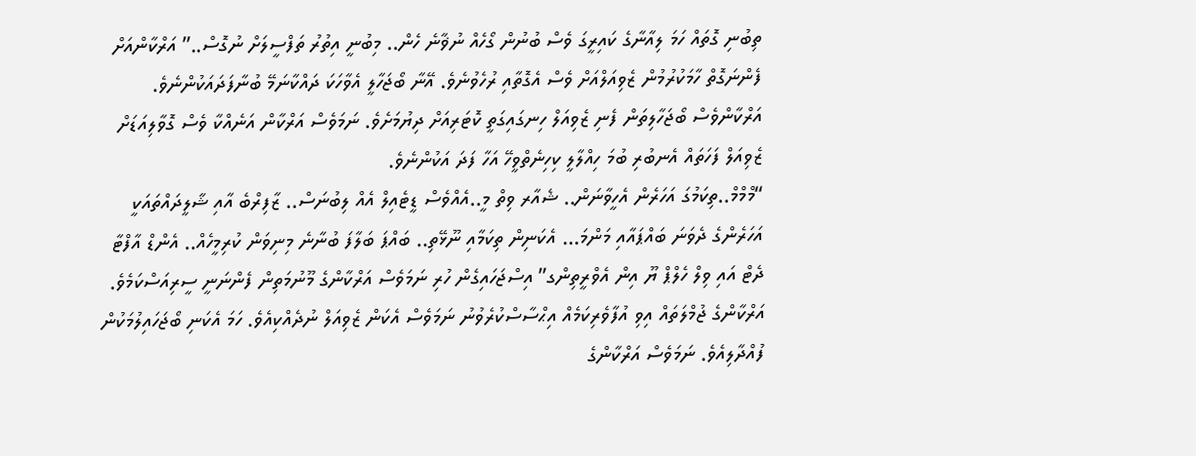ތިބުނި ގޮތައް ހަމަ ލިއާނާގެ ކައިރީގަ ވެސް ބުނުން ގޯހެއް ނުޥާނެ ހެން.. މިބުނީ އިތުރު ތަފްސީލަށް ނުގޮސް..” އަރްކާންއަށް ފެންނަގޮތް ހާމަކުރުމުން ޒެވިއަލްއަށް ވެސް އެގޮތާއި ރުހެވުނެވެ. އޭނާ ބޯޖަހާލީ އެވާހަކަ ދައްކާނަމޭ ބުނާފަދައަކުންނެވެ. އަރްކާންވެސް ބޯޖަހާލިތަން ފެނި ޒެވިއަލް ހިނގައިގަތީ ކޮޓަރިއަށް ދިޔުމަށެވެ. ނަމަވެސް އަރްކާން އަނެއްކާ ވެސް ގޮވާލިއަޑަށް ޒެވިއަލް ފަހަތައް އެނބުރި ބުމަ ހިއްލާލީ ކިހިނެތްވީހޭ އަހާ ފަދަ އަކުންނެވެ.
“މްމްމް..ތިކަމުގަ އަހަރެން އެހީވާނަން.. ޝެއާރ ވިތް މީ..އެއްވެސް ޑީޓެއިލް އެއް ލިބުނަސް.. ޒާފިރްބެ އާއި ޝާލީދައްތައަކީ އަހަރެންގެ ދެވަނަ ބައްޕައާއި މަންމަ… އެކަނިން ތިކަމާއި ނޫޅޭތި.. ބައްޕަ ބަލާފަ ބުނާނެ މިނިވަން ކުރިމީހެއް.. އެންޑް އާފްޓާ ދެޓް އައި ވިލް ހެލްޕް ޔޫ އިން އެވްރީތިންގ” އިސްޖަހައިގެން ހުރި ނަމަވެސް އަރްކާންގެ މޫނުމަތިން ފެންނަނީ ސީރިއަސްކަމެވެ.
އަރްކާންގެ ޖުމްލަތައް އިވި އުފާވެރިކަމެއް އިޙްސާސްކުރެވުނު ނަމަވެސް އެކަން ޒެވިއަލް ނުދެއްކިއެވެ. ހަމަ އެކަނި ބޯޖަހައިލުމަކުން ފުއްދާލިއެވެ. ނަމަވެސް އަރްކާންގެ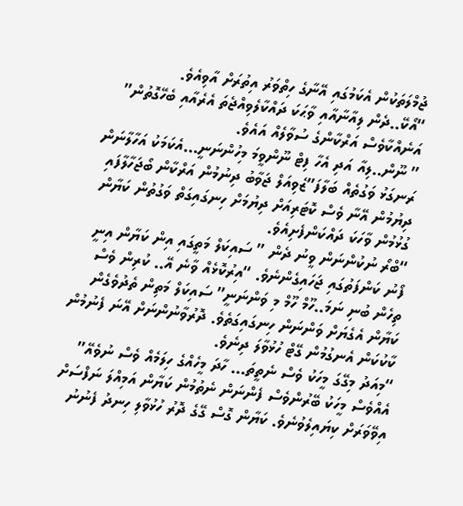ޖުމްލަތަކުން އެކަމުގައި އޭނާގެ ހިތްވަރު އިތުރަށް އާވިއެވެ.
“އޯކޭ..ދެން ލިއާނާއާއި ވާޙަކަ ދައްކާލެވިއްޖެތަ އެރެއާއި ބެހޭގޮތުން” އަނެއްކާވެސް އަރްކާންގެ ސުވާލެއް އައެވެ.
” ނޫން..ލިއާ އަދި އެހާ ފިޓް ނޫންވީމަ މިހުންނަނީ…އެކަމަކު އަހާލާނަން ރަނގަޅު ވަގުތެއް ބަލާފަ”ޒެވިއަލް ޖަވާބު ދިނުމުން އަރްކާން ބޯޖަހާލާފައި ދިޔުމުން އޭނާ ވެސް ކޮޓަރިއަށް ދިޔުމަށް ހިނގައިގަތް ވަގުތުން ކަޔާން ގުޅުމުން ވާހަކަ ދައްކަންފެށިއެވެ.
“ބްރޯ ނުކުންނަން ވީނު ދެން ” ސައިކަލް މަތީގައި އިން ކަޔާން އިނީ ފޯނު ކަންފަތުގައި ޖަހައިގެންނެވެ. “އިރުކޮޅެއް ވާނެ އޭ.. ކުރިން ވެސް ތިހެން ބުނި ނަމަ..ހޫމް ހޫމް މި ވަންނަނީ” ސައިކަލް މަތިން ތެދުވެގެން ކަޔާން އެގެޔަށް ވަންނަން ހިނގައިގަތެވެ. ދޮރުވާނުންނަށް އޭނަ ފެނުމުން ކާކުކަން އެނގުމުން ގޭޓް ހުޅުވާލަ ދިނެވެ.
“މިއަދު މިގޭގަ މީހަކު ވެސް ނެތީތަ… ހާދަ މީހެއްގެ ހިލަމެއް ވެސް ނުވެއޭ” އެއްވެސް މީހަކު ބޭރުންވެސް ފެންނަން ނެތުމުން ކަޔާން އަމިއްލަ ނަފްސަށް އިވޭވަރަށް ކިޔައިލެވުނެވެ. ކަޔާން ގޮސް ގޭގެ ދޮރު ހުޅުވާލި ހިނދު ފެނުނު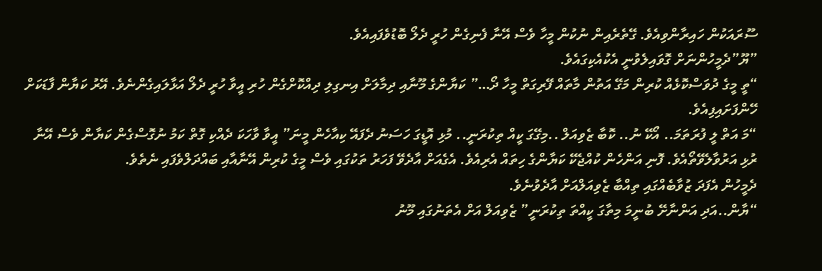ސޫރައަކުން ހައިރާންވިއެވެ. ގޭތެރެއިން ނުކުން މީހާ ވެސް އޭނާ ފެނިގެން ހުރީ ދެލޯ ބޮޑުވެފައިއެވެ.
”ޔޫ”ދެމީހުންނަށް ގޮވައިލެވުނީ އެކުއެކިގައެވެ.
“ތީ މީގެ ދުވަސްކޮޅެއް ކުރިން މަގޭ އަތުން މާތައް ފޭރިގަތް މީހާ ދޯ…” ކަޔާންގެ މޫނާއި ދިމާލަށް އިނގިލި ދިއްކޮށްގެން ހުރި އީވާ ހުރީ ދެލޯ އަޅާލައިގެންނެވެ. އޭރު ކަޔާން ފާޑަކަށް ހޭންފަށައިފިއެވެ.
“މަ އަތް ލީ ފުރަތަމަ.. އޯކޭ ނު.. ކޮބާ ޒެވިއަލް ..މިގޭގަ ކީއް ތިކުރަނީ.. މުޅި އޮޑީގަ ހަސަނު ދެފައޭ ކިއާހެން މީނަ” އީވާ ވާހަކަ ދެއްކި ގޮތް ކަމު ނުގޮސްގެން ކަޔާން ވެސް އޭނާ ރުޅި އަރުވާލެވޭތޯއެވެ. ފޮނި އަންހެން ކުއްޖެކޭ ކަޔާންގެ ހިތައް އެރިއެވެ. އެގެއަށް އާދެވޭ ފަހަރު ތަކުގައި ވެސް މީގެ ކުރިން އޭނާއާއި ބައްދަލްވެފައި ނެތެވެ.
ދެމީހުން އެފަދަ ޒުވާބެއްގައި ތިއްބާ ޒެވިއަލްއަށް އާދެވުނެވެ.
“ޔާން..އަދި އަންނާށޭ ބުނީމަ މިތާގަ ކީއްތަ ތިކުރަނީ” ޒެވިއަލް އަށް އެތަނުގައި މޫނު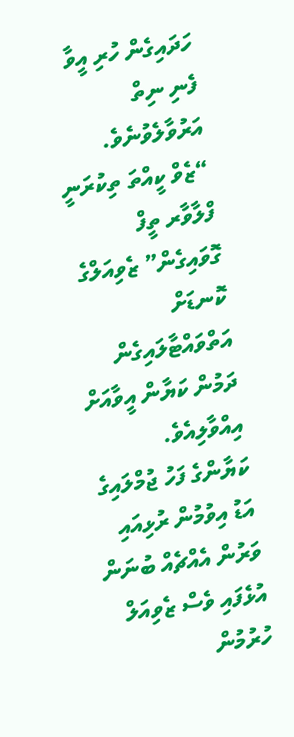ހަދައިގެން ހުރި އީވާ ފެނި ނިތް އަރުވާލެވުނެވެ.
“ޒެވް ކީއްތަ ތިކުރަނީ ފްލާވާރ ތީފް ގޮވައިގެން” ޒެވިއަލްގެ ކޮނޑަށް އަތްވައްޓާލައިގެން ދަމުން ކަޔާން އީވާއަށް އިއްވާލިއެވެ.
ކަޔާންގެ ފަހު ޖުމްލައިގެ އަޑު އިވުމުން ރުޅިއައި ވަރުން އެއްޗެއް ބުނަން އުޅެފައި ވެސް ޒެވިއަލް ހުރުމުން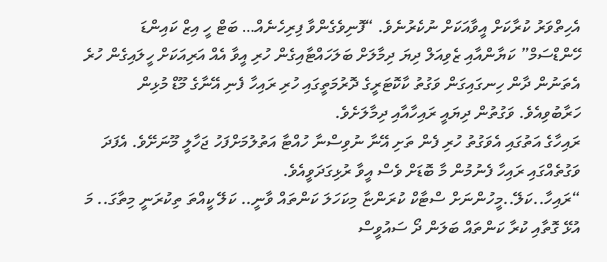އެހިތްވަރު ކުރާކަށް އީވާއަކަށް ނުކެރުނެވެ. “ފޮނިވެގެންވާ ފިރިހެނެއް… ބަޓް ހީ އިޒް ކައިންޑަ ހޭންޑްސަމް” ކަޔާންއާއި ޒެވިއަލް ދިޔަ ދިމާލަށް ބަލަހައްޓާއިގެން ހުރި އީވާ އެއް އަރިއަކަށް ހީލައިގެން ހުރެ އެތަނުން ދާން ހިނގައިގަން ވަގުތު ކާކޮޓަރީގެ ދޮރުމަތީގައި ހުރި ރައިހާ ފެނި އޭނާގެ މޫޑް މުޅިން ހަރާބުވިއެވެ. ވަގުތުން ދިޔައީ ރައިހާއާއި ދިމާލަށެވެ.
ރައިހާގެ އަތުގައި އެވަގުތު ހުރި ފެން ތަށި އޭނާ ނުވިސްނާ ހުއްޓާ އަތުލުމަށްފަހު ޖަހާލީ މޫނަށޭވެ. އެފަދަ ވަގުތެއްގައި ރައިހާ ފެނުމުން މާ ބޮޑަށް ވެސް އީވާ ރުޅިގަދަވީއެވެ.
“ރައިހާ..ކަލޭ..މީހުންނަށް ސްޓާކް ކުރަންޏާ މިކަހަލަ ކަންތައް ވާނީ.. ކަލޭ ކީއްތަ ތިކުރަނީ މިތާގަ.. މަ އުޅޭ ގޮތާއި ކުރާ ކަންތައް ބަލަން ދޯ ސައުވީސް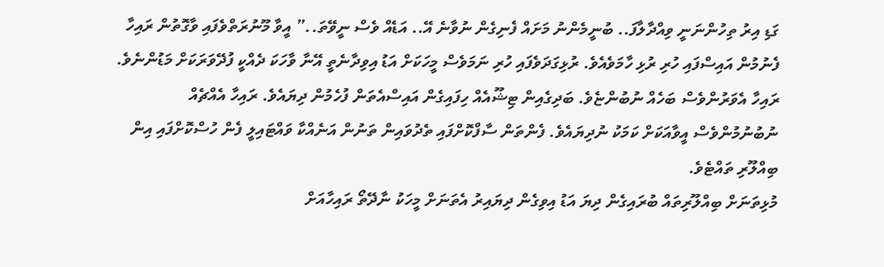ގަޑި އިރު ތިހުންނަނީ ވިއްދާލާފަ.. ބުނީމެންނު މަށައް ފެނިގެން ނުވާނެ އޭ.. އަޑެއް ވެސް ނީވޭތަ..” އީވާ މޫނުރަތްވެފައި ވާގޮތުން ރައިހާ ފެނުމުން އައިސްފައި ހުރި ރުޅި ހާމަވެއެވެ. ރުޅިގަދަވެފައި ހުރި ނަމަވެސް މީހަކަށް އަޑު އިވިދާނެތީ އޭނާ ވާހަކަ ދެއްކީ ފުދޭވަރަކަށް މަޑުންނެވެ.
ރައިހާ އެވަރުންވެސް ބަހެއް ނުބުންޏެވެ. ބަދިގެއިން ޓިޝޫއެއް ހިފައިގެން އައިސްއެތަން ފުހެމުން ދިޔައެވެ. ރައިހާ އެއްޗެއް ނުބުނުމުންވެސް އީވާއަކަށް ކަމަކު ނުދިޔައެވެ. ފެންތަން ސާފްކޮށްފައި ތެދުވައިން ތަނުން އަނެއްކާ ވައްޓައިލީ ފެން ހުސްކޮށްފައި އިން ބިއްލޫރި ތައްޓެވެ.
މުޅިތަނަށް ބިއްލޫރިތައް ބުރައިގެން ދިޔަ އަޑު އިވިގެން ދިޔައިރު އެތަނަށް މީހަކު ނާދޭތޯ ރައިހާއަށް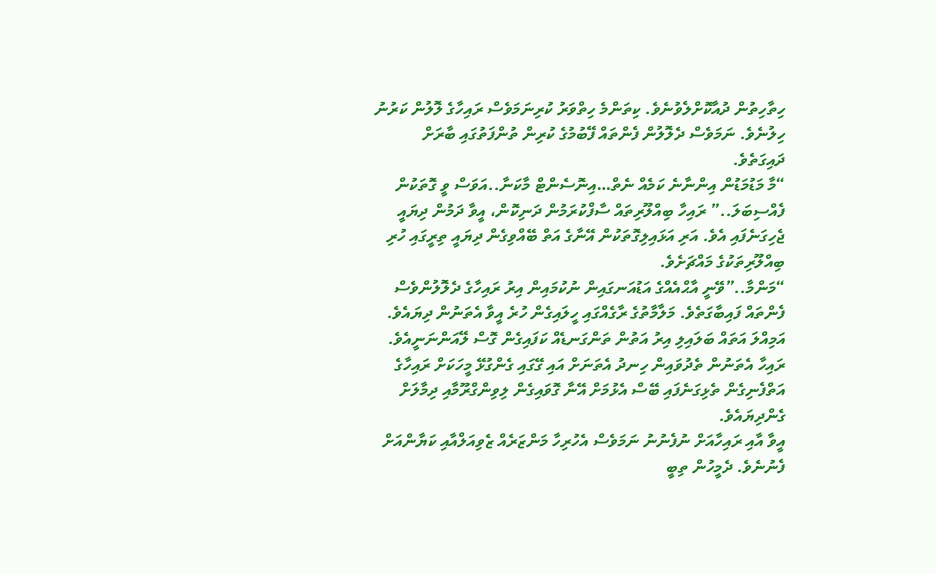ހިތާހިތުން ދުއާކޮށްލެވުނެވެ. ކިތަންމެ ހިތްވަރު ކުރިނަމަވެސް ރައިހާގެ ލޮލުން ކަރުނު ހިލުނެވެ. ނަމަވެސް ދެލޮލުން ފެންތައް ފޭބުމުގެ ކުރިން ތުންފަތުގައި ބާރަށް ދައިގަތެވެ.
“މާ މަޑުމަޑުން އިންނާނެ ކަމެއް ނެތް…އިނޮސެންޓް މާކަނާ..އަވަސް ވީ ގޮތަކުން ފެއްސިބަލަ..” ރައިހާ ބިއްލޫރިތައް ސާފްކުރަމުން ދަނިކޮން، އީވާ ދަމުން ދިޔައީ ޖެހިގަނެފައި އެވެ. އަރި އަޅައިލިގޮތަކުން އޭނާގެ އަތް ބޭއްވިގެން ދިޔައީ ތިރީގައި ހުރި ބިއްލޫރިތަކުގެ މައްޗަށެވެ.
“މަންމާ..”ވޭނީ އާޙްއެއްގެ އަޑުއަނގައިން ނުކުމައިން އިރު ރައިހާގެ ދެލޮލުންވެސް ފެންތައް ފައިބާގަތެވެ. މަލާމާތުގެ ރާގެއްގައި ހީލައިގެން ހުރެ އީވާ އެތަނުން ދިޔައެވެ. އަމިއްލަ އަތައް ބަލައިލި އިރު އަތުން ތަންގަނޑެއް ކަފައިގެން ގޮސް ލޭއަންނަނީއެވެ. ރައިހާ އެތަނުން ތެދުވައިން ހިނދު އެތަނަށް އައި ގޭގައި ގެންގުޅޭ މީހަކަށް ރައިހާގެ އަތްފެނިގެން ތެޅިގަނެފައި ބޭސް އެޅުމަށް އޭނާ ގޮވައިގެން ލިވިންގްރޫމާއި ދިމާލަށް ގެންދިޔައެވެ.
އީވާ އާއި ރައިހާއަށް ނުފެނުނު ނަމަވެސް އެހުރިހާ މަންޒަރެއް ޒެވިއަލްއާއި ކަޔާންއަށް ފެނުނެވެ. ދެމީހުން ތިބީ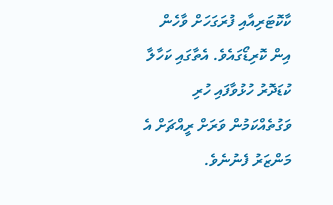ކާކޮޓަރިއާއި ފުރަގަހަށް ވާހެން އިން ކޮރިޑޯގައެވެ. އެތާގައި ކަހާލާ ކުޑަދޮރު ހުޅުވާފައި ހުރި ވަގުތެއްކަމުން ވަރަށް ރީއްޗަށް އެ މަންޒަރު ފެނުނެވެ.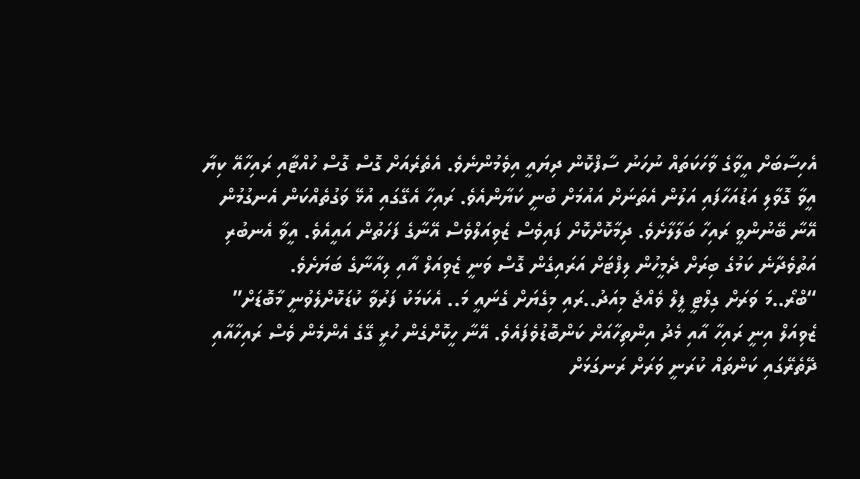އެހިސާބަށް އީވާގެ ވާހަކަތައް ނުހަނު ސާފްކޮން ދިޔައީ އިވެމުންނެވެ. އެތެރެއަށް ގޮސް ގޮސް ހުއްޓާއި ރައިހާއޭ ކިޔާ އީވާ ގޮވާލި އަޑުއަހާފައި އަލުން އެތަނަށް އައުމަށް ބުނީ ކަޔާންއެވެ. ރައިހާ އެގޭގައި އުޅޭ ވަގުތެއްކަން އެނގުމުން އޭނާ ބޭނުންވީ ރައިހާ ބަލާލާށެވެ. ދިމާކޮށްކޮށް ފައިވެސް ޒެވިއަލްވެސް އޭނާގެ ފަހަތުން އައީއެވެ. އީވާ އެނބުރި އަތުވެދާނެ ކަމުގެ ބިރަށް ދެމީހުން ލިފްޓަށް އަރައިގެން ގޮސް ވަނީ ޒެވިއަލް އާއި ލިއާނާގެ ބަޔަށެވެ.
“ބްރޯ..މަ ވަރަށް ގިލްޓީ ފީލް ވެއްޖެ މިއަދު..ރައި މިގެޔަށް ގެނައީ މަ.. އެކަމަކު ފަރުވާ ކުޑަކޮށްލެވުނީ މާބޮޑަށް” ޒެވިއަލް އިނީ ރައިހާ އާއި މެދު އިންތިހާއަށް ކަންބޮޑުވެފައެވެ. އޭނާ ހީކޮށްގެން ހުރީ ގޭގެ އެންމެން ވެސް ރައިހާއާއި ދޭތެރޭގައި ކަންތައް ކުރަނީ ވަރަށް ރަނގަޅަށް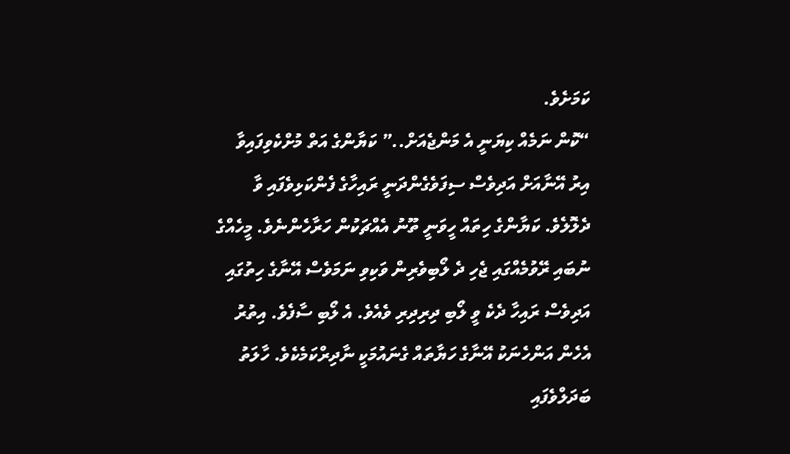ކަމަށެވެ.
“ކޮން ނަމެއް ކިޔަނީ އެ މަންޖެއަށް..” ކަޔާންގެ އަތް މުށްކެވިފައިވާ އިރު އޭނާއަށް އަދިވެސް ސިފަވެގެންދަނީ ރައިހާގެ ފެންކަޅިވެފައި ވާ ދެލޮލެވެ. ކަޔާންގެ ހިތައް ހީވަނީ ތޫނު އެއްޗަކުން ހަރާހެންނެވެ. މީހެއްގެ ނުބައި ރޭވުމެއްގައި ޖެހި ދެ ލޯބިވެރިން ވަކިވި ނަމަވެސް އޭނާގެ ހިތުގައި އަދިވެސް ރައިހާ ދެކެ ވީ ލޯބި ދިރިދިރި ވެއެވެ. އެ ލޯބި ސާފެވެ. އިތުރު އެހެން އަންހެނަކު އޭނާގެ ހަޔާތައް ގެނައުމަކީ ނާދިރްކަމެކެވެ. ހާލަތު ބަދަލްވެފައި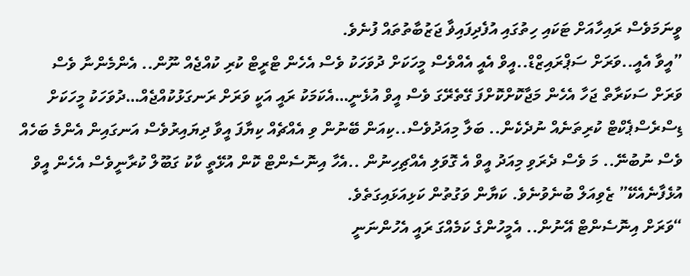ވީނަމަވެސް ރައިހާއަށް ޓަކައި ހިތުގައި އުފެދިފައިޥާ ޖަޒުބާތުތައް ފުނެވެ.
”އީވާ އެއީ..ވަރަށް ސަޕްރައިޒްޑް..އީވް އެއީ އެއްވެސް މީހަކަށް ދުވަހަކު ވެސް އެހެން ޓްރީޓް ކުރި ކުއްޖެއް ނޫން.. އެންމެންނާ ވެސް ވަރަށް ސަކަރާތް ޖަހާ އެހެން މަޖާކޮށްކޮށްފަ ގޭތެރޭގަ ވެސް އީވް އުޅެނީ…އެކަމަކު ރައީ އަކީ ވަރަށް ރަނގަޅުކުއްޖެއް…ދުވަހަކު މީހަކަށް ޑިސްރެސްޕެކްޓް ކުރިތަނެއް ނުދެކެން.. ބަލާ މިއަދުވެސް..ކިއަން ބޭނުން ވި އެއްޗެއް ކިޔާފަ އީވާ ދިޔައިރުވެސް އަނގައިން އެންމެ ބަހެއް ވެސް ނުބުނޭ.. މަ ވެސް ދެރަވި މިއަދު އީވް އެ ގޮވަލި އެއްޗިހިނުން ..އެހާ އިނޮސެންޓް ކޮން އުޅޭތީ ކާކު ގަބޫލް ކުރާނީވެސް އެހެން އީވް އުޅެފާނެއެކޭ” ޒެވިއަލް ބުނެވުނެވެ. ކަޔާން ވަގުތުން ކަޅިއަޅައިގަތެވެ.
“ވަރަށް އިނޮސެންޓް އޭނުން.. އެމީހުންގެ ކަމެއްގަ ރައީ އެހުންނަނީ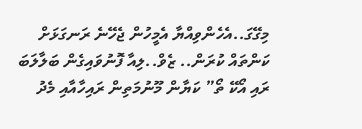މިގޭގަ..އެހެންވިއްޔާ އެމީހުން ޖެހޭނެ ރަނގަޅަށް ކަންތައް ކުރަން.. ޒެވް..ލިއާ ފޮނުވައިގެން ބަލާލަބަ ރައި އޯކޭ ތޯ” ކަޔާން މޫނުމަތިން ރައިހާއާއި މެދު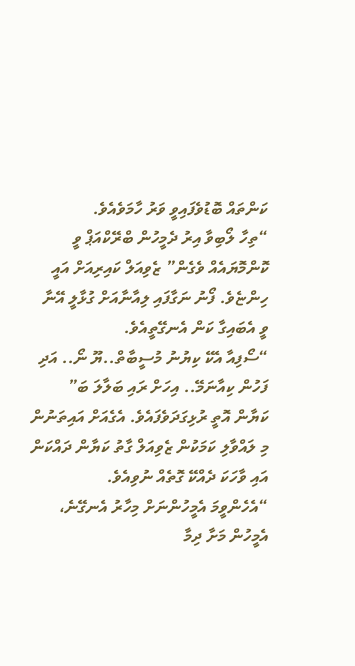ކަންތައް ބޮޑުވެފައިވީ ވަރު ހާމަވެއެވެ.
“ތިހާ ލޯބިވާ އިރު ދެމީހުން ބްރޭކްއަޕް ވީ ކޮންމޮޔައެއް ވެގެން” ޒެވިއަލް ކައިރިއަށް އައީ ހިންޏެވެ. ފޯނު ނަގާފައި ލިއާނާއަށް ގުޅާލީ އޭނާ ވީ އެބައިގާ ކަން އެނގޭތީއެވެ.
“ސޯފިއާ އެކޭ ކިޔުނު މުސީބާތް..ޔޫ ނޯ.. އަދި ފަހުން ކިއާނަމޭ.. އިހަށް ރައި ބަލާލަ ބަ” ކަޔާން އޮތީ ރުޅިގަދަވެފައެވެ. އެގެއަށް އައިތަނުން މި ލައްވާލި ކަމަކުން ޒެވިއަލް ގާތު ކަޔާން ދައްކަން އައި ވާހަކަ ދެއްކޭ ގޮތެއް ނުވިއެވެ.
“އެހެންވީމަ އެމީހުންނަށް މިހާރު އެނގޭނެ، އެމީހުން މަށާ ދިމާ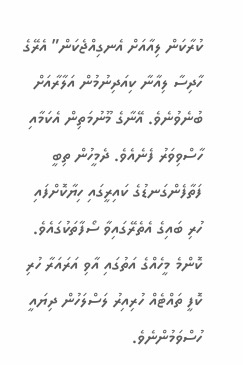ކުރާކަން ލިއާއަށް އެނގިއްޖެކަން” އެރޭގެ ހާދިސާ ލިއާނާ ކިއަދިނުމުން އަލާރާއަށް ބުނެވުނެވެ. އޭނާގެ މޫނުމަތިން އެކަމާއި ހާސްވިވަރު ފެނެއެވެ. ދެމީހުން ތިބީ ފަތާފެންގަނޑުގެ ކައިރީގައި ހިޔާކޮށްފައި ހުރި ބައިގެ އެތެރޭގައިވާ ސޯފާތަކުގައެވެ. ކޮންމެ މީހެއްގެ އަތުގައި އާވި އަރައަރާ ހުރި ކޮފީ ތައްޓެއް ހުރިއިރު ލަސްލަހުން ދިޔައީ ހުސްވަމުންނެވެ.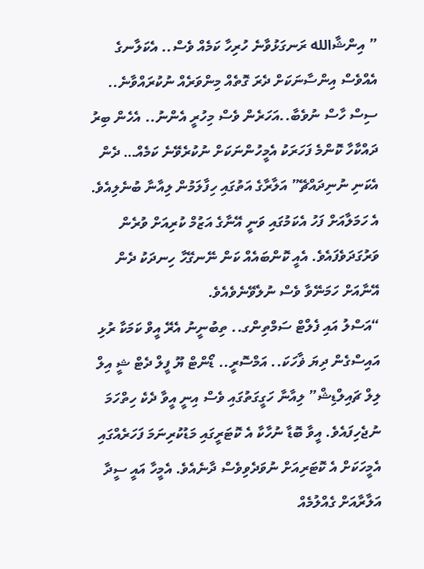” އިންޝާالله ރަނގަޅުވާނެ ހުރިހާ ކަމެއް ވެސް.. އެކަލާނގެ އެއްވެސް އިންސާނަކަށް ދެރަ ގޮތެއް މިންވަރެއް ނުކުރައްވާނެ.. ސިސް ހާސް ނުވެބާ..އަހަރެން ވެސް މިހުރީ އެންނު.. އެހެން ބިރު ދައްކާހާ ކޮންމެ ފަހަރަކު އެމީހުންނަކަށް ނުކުރެވޭނެ ކަމެއް… ދެން އެކަނި ނުނިދައްޗޭ” އަލާރާގެ އަތުގައި ހިފާލަމުން ލިއާނާ ބުނެލިއެވެ. އެ ހަމަލާއަށް ފަހު އެކަމުގައި ވަނީ އޭނާގެ އަޒުމް ކުރިއަށް ވުރެން ވަރުގަދަވެފައެވެ. އެއީ ކޮންބައެއް ކަން ނޭނގޭހާ ހިނދަކު ދެން އޭނާއަށް ހަމަނޭވާ ވެސް ނުލެވޭނެވެއެވެ.
“އަސްލު އައި ފެލްޓް ސަމްތިންގ.. ތިބުނީނު އެރޭ އީވް ކަމަކާ ރުޅި އައިސްގެން ދިޔަ ޥާހަކަ.. އަމްސޮރީ.. ޑޯންޓް ޔޫ ފީލް ދެޓް ޝީ އިލް ލިލް ޗައިލްޑިޝް” ލިއާނާ ހަގީގަތުގައި ވެސް އިނީ އީވާ ދެކެ ހިތްހަމަ ނުޖެހިފައެވެ. އީވާ ބޮޑާ ނުހާކާ އެ ކޮޓަރީގައި މަޑުކުރިނަމަ ފަހަރެއްގައި އެމީހަކަށް އެ ކޮޓަރިއަށް ނުވަދެވިވެސް ދާނެއެވެ. އެމީހާ އައީ ސީދާ އަލާރާއަށް ގެއްލުމެއް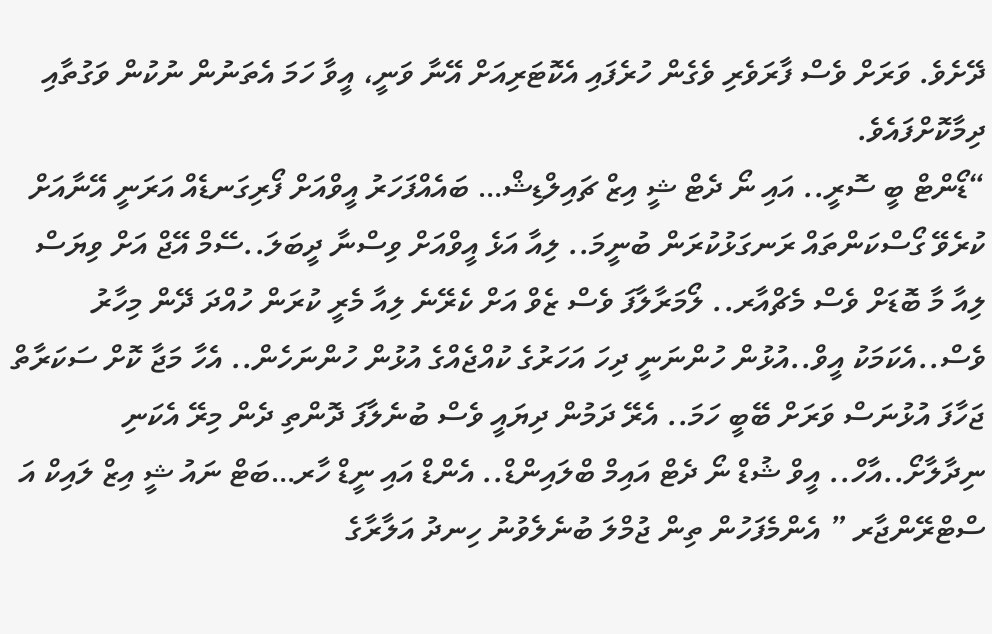ދޭށެވެ. ވަރަށް ވެސް ފާރަވެރި ވެގެން ހުރެފައި އެކޮޓަރިއަށް އޭނާ ވަނީ، އީވާ ހަމަ އެތަނުން ނުކުން ވަގުތާއި ދިމާކޮށްފައެވެ.
“ޑޯންޓް ބީ ސޮރީ.. އައި ނޯ ދެޓް ޝީ އިޒް ޗައިލްޑިޝް… ބައެއްފަހަރު އީވްއަށް ފޯރިގަނޑެއް އަރަނީ އޭނާއަށް ކުރެވޭ ގޯސްކަންތައް ރަނގަޅުކުރަން ބުނީމަ.. ލިއާ އަޅެ އީވްއަށް ވިސްނާ ދީބަލަ..ސޭމް އޭޖް އަށް ވިޔަސް ލިއާ މާ ބޮޑަށް ވެސް މެޗްއާރ.. ލޯމަރާލާފަ ވެސް ޒެވް އަށް ކެރޭނެ ލިއާ މެރީ ކުރަން ހުއްދަ ދޭން މިހާރު ވެސް..އެކަމަކު އީވް..އުޅުން ހުންނަނީ ދިހަ އަހަރުގެ ކުއްޖެއްގެ އުޅުން ހުންނަހެން.. އެހާ މަޖާ ކޮށް ސަކަރާތް ޖަހާފަ އުޅުނަސް ވަރަށް ބޭބީ ހަމަ.. އެރޭ ދަމުން ދިޔައީ ވެސް ބުނެލާފަ ދޮންތި ދެން މިރޭ އެކަނި ނިދާލާށޯ..އާހް.. އީވް ޝުޑް ނޯ ދެޓް އައިމް ބްލައިންޑް.. އެންޑް އައި ނީޑް ހާރ…ބަޓް ނައު ޝީ އިޒް ލައިކް އަ ސްޓްރޭންޖާރ ” އެންމެފަހުން ތިން ޖުމްލަ ބުނެލެވުނު ހިނދު އަލާރާގެ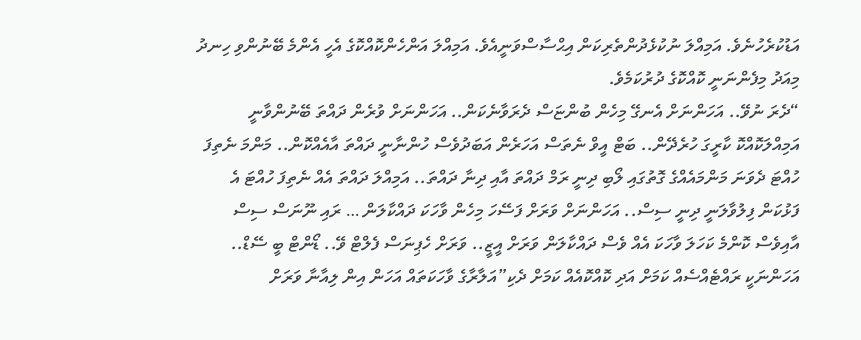އަޑުކުރެހުނެވެ. އަމިއްލަ ނުކުޅެދުންތެރިކަން އިޙްސާސްވަނީއެވެ. އަމިއްލަ އަންހެންކޮއްކޮގެ އެހީ އެންމެ ބޭނުންވި ހިނދު މިއަދު މިފެންނަނީ ކޮއްކޮގެ ދުރުކަމެވެ.
“ދެރަ ނުވޭ.. އަހަންނަށް އެނގޭ މިހެން ބުންޏަސް ދެރަވާނެކަން.. އަހަންނަށް ވުރެން ދައްތަ ބޭނުންވާނީ އަމިއްލަކޮއްކޮ ކާރީގަ ހުރެދޭން.. ބަޓް އީވް ނެތަސް އަހަރެން އަބަދުވެސް ހުންނާނީ ދައްތަ އާއެއްކޮން.. މަންމަ ނެތިފަ ހުއްޓަ ދެވަނަ މަންމައެއްގެ ގޮތުގައި ލޯބި ދިނީ ރަމް ދައްތަ އާއި ދިނާ ދައްތަ.. އަމިއްލަ ދައްތަ އެއް ނެތިފަ ހުއްޓަ އެ ފަޅުކަން ފިލުވާލަނީ ދިނީ ސިސް.. އަހަންނަށް ވަރަށް ފަސޭހަ މިހެން ވާހަކަ ދައްކާލަން … ރައި ނޫނަސް ސިސް އާއިވެސް ކޮންމެ ކަހަލަ ވާހަކަ އެއް ވެސް ދައްކާލަން ވަރަށް އީޒީ.. ވަރަށް ހެޕިނަސް ފެލްޓް ވޭ.. ޑޯންޓް ބީ ސޭޑް.. އަހަންނަކީ ރައްޓެއްސެއް ކަމަށް އަދި ކޮއްކޮއެއް ކަމަށް ދެކި”އަލާރާގެ ވާހަކަތައް އަހަން އިން ލިއާނާ ވަރަށް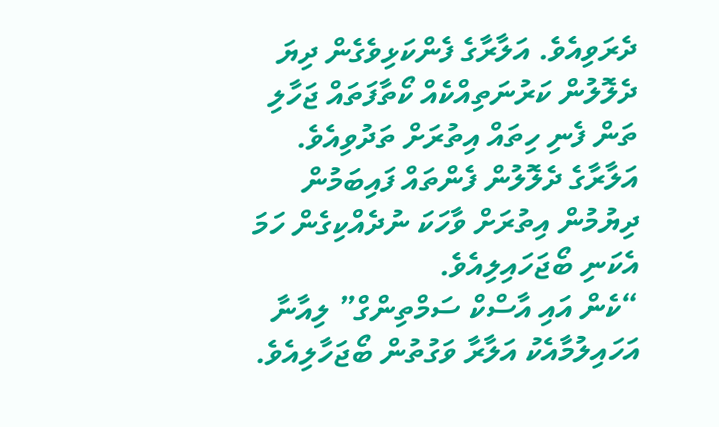ދެރަވިއެވެ. އަލާރާގެ ފެންކަޅިވެގެން ދިޔަ ދެލޮލުން ކަރުނަތިއްކެއް ކޯތާފަތައް ޖަހާލި ތަން ފެނި ހިތައް އިތުރަށް ތަދުވިއެވެ. އަލާރާގެ ދެލޮލުން ފެންތައް ފައިބަމުން ދިޔުމުން އިތުރަށް ވާހަކަ ނުދެއްކިގެން ހަމަ އެކަނި ބޯޖަހައިލިއެވެ.
“ކެން އައި އާސްކް ސަމްތިންގް” ލިއާނާ އަހައިލުމާއެކު އަލާރާ ވަގުތުން ބޯޖަހާލިއެވެ.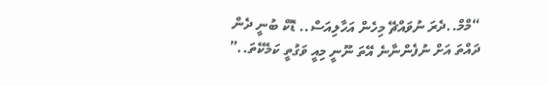“މްމް..ދެރަ ނުވައްޗޭ މިހެން އަހާލިއަސް.. ޑޮކް ބުނީ ދެން ދައްތަ އަށް ނުފެންނާނެ އޭތަ ނޫނީ މިއީ ވަގުތީ ކަމެކޭތަ..”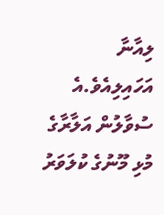ލިއާނާ އަހައިލިއެވެ.އެ ސުވާލުން އަލާރާގެ މުޅި މޫނުގެ ކުލަވަރު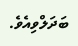ބަދަލްވިއެވެ.